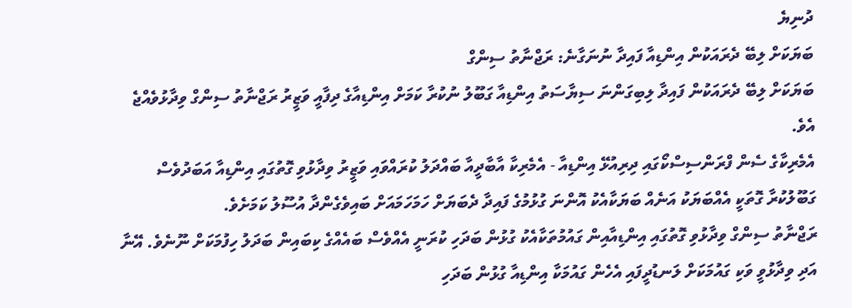ދުނިޔެ
ބަޔަކަށް ލިބޭ ދެރައަކުން އިންޑިއާ ފައިދާ ނުނަގާނެ: ރަޖްނާތު ސިންގް
ބަޔަކަށް ލިބޭ ދެރައަކުން ފައިދާ ލިބިގަންނަ ސިޔާސަތު އިންޑިއާ ގަބޫލު ނުކުރާ ކަމަށް އިންޑިއާގެ ދިފާއީ ވަޒީރު ރަޖްނާތު ސިންގް ވިދާޅުވެއްޖެ އެވެ.
އެމެރިކާގެ ސެން ފްރަންސިސްކޯގައި ދިރިއުޅޭ އިންޑިއާ - އެމެރިކާ އާބާދީއާ ބައްދަލު ކުރައްވައި ވަޒީރު ވިދާޅުވި ގޮތުގައި އިންޑިއާ އަބަދުވެސް ގަބޫލުކުރާ ގޮތަކީ އެއްބަޔަކު އަނެއް ބަޔަކާއެކު އޮންނަ ގުޅުމުގެ ފައިދާ ދެބަޔަށް ހަމަހަމައަށް ބައިވެގެންދާ އުސޫލު ކަމަށެވެ.
ރަޖްނާތު ސިންގް ވިދާޅުވި ގޮތުގައި އިންޑިއާއިން ގައުމުތަކާއެކު ގުޅުން ބަދަހި ކުރަނީ އެއްވެސް ބައެއްގެ ކިބައިން ބަދަލު ހިފުމަކަށް ނޫނެވެ. އޭނާ އަދި ވިދާޅުވީ ވަކި ގައުމަކަށް ލަނޑުދީފައި އެހެން ގައުމަކާ އިންޑިއާ ގުޅުން ބަދަހި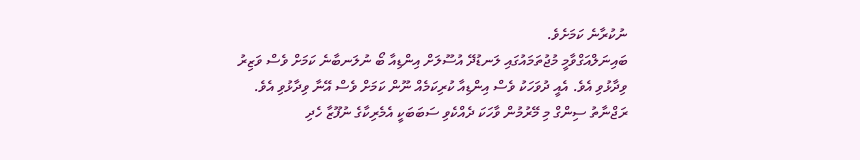ނުކުރާނެ ކަމަށެވެ.
ބައިނަލްއަގްވާމީ މުޖުތަމައުގައި ލަނޑުދޭ އުސޫލަށް އިންޑިއާ ބޯ ނުލަނބާނެ ކަމަށް ވެސް ވަޒިރު ވިދާޅުވި އެވެ. އެއީ ދުވަހަކު ވެސް އިންޑިއާ ކުރިކަމެއް ނޫން ކަމަށް ވެސް އޭނާ ވިދާޅުވި އެވެ.
ރަޖްނާތު ސިންގް މި މޭރުމުން ވާހަކަ ދެއްކެވި ސަބަބަކީ އެމެރިކާގެ ނުފޫޒާ ހެދި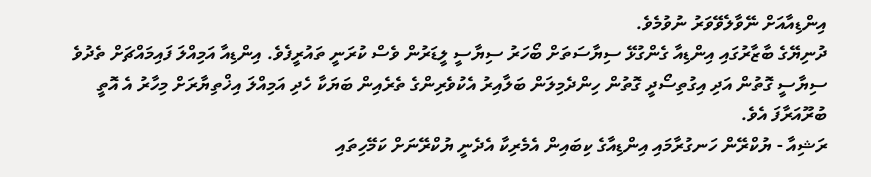އިންޑިއާއަށް ނޭވާލެވޭވަރު ނުވުމެވެ.
ދުނިޔޭގެ ބާޒާރުގައި އިންޑިއާ ގެންގުޅޭ ސިޔާސަތަށް ބޯހަރު ސިޔާސީ ލީޑަރުން ވެސް ކުރަނީ ތައުރީފެވެ. އިންޑިއާ އަމިއްލަ ފައިމައްޗަށް ތެދުވެ ސިޔާސީ ގޮތުން އަދި އިގުތިސޯދީ ގޮތުން ހިންދެމިލަން ބަލާއިރު އެކުވެރިންގެ ތެރެއިން ބަޔަކާ ހެދި އަމިއްލަ އިޚްތިޔާރަށް މިހާރު އެ އޮތީ ބުރޫއަރާފަ އެވެ.
ރަޝިއާ - ޔުކްރޭން ހަނގުރާމައި އިންޑިއާގެ ކިބައިން އެމެރިކާ އެދެނީ ޔުކްރޭނަށް ކަމޭހިތައި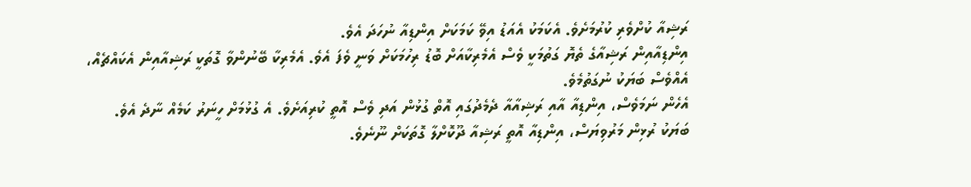ރަޝިއާ ކުށްވެރި ކުރުމަށެވެ. އެކަމަކު އެއަޑު އިވޭ ކަމަކަށް އިންޑިއާ ނުހަދަ އެވެ.
އިންޑިއާއިން ރަޝިއާގެ ތެޔޮ ގަތުމަކީ ވެސް އެމެރިކާއަށް ބޮޑު ރިހުމަކަށް ވަނީ ވެފަ އެވެ. އެމެރިކާ ބޭނުންވާ ގޮތަކީ ރަޝިއާއިން އެކައްޗެއް، އެއްވެސް ބަޔަކު ނުގަތުމެވެ.
އެހެން ނަމަވެސް، އިންޑިއާ އާއި ރަޝިއާއާ ދެމެދުގައި އޮތް ގުޅުން އަދި ވެސް އޮތީ ކުރިއަށެވެ. އެ ގުޅުމަށް ހީނަރު ކަމެއް ނާދެ އެވެ. ބަޔަކު ރުޅިން މަރުވިޔަސް، އިންޑިއާ އޮތީ ރަޝިއާ ދޫކޮށްލާ ގޮތަކަށް ނޫނެވެ.